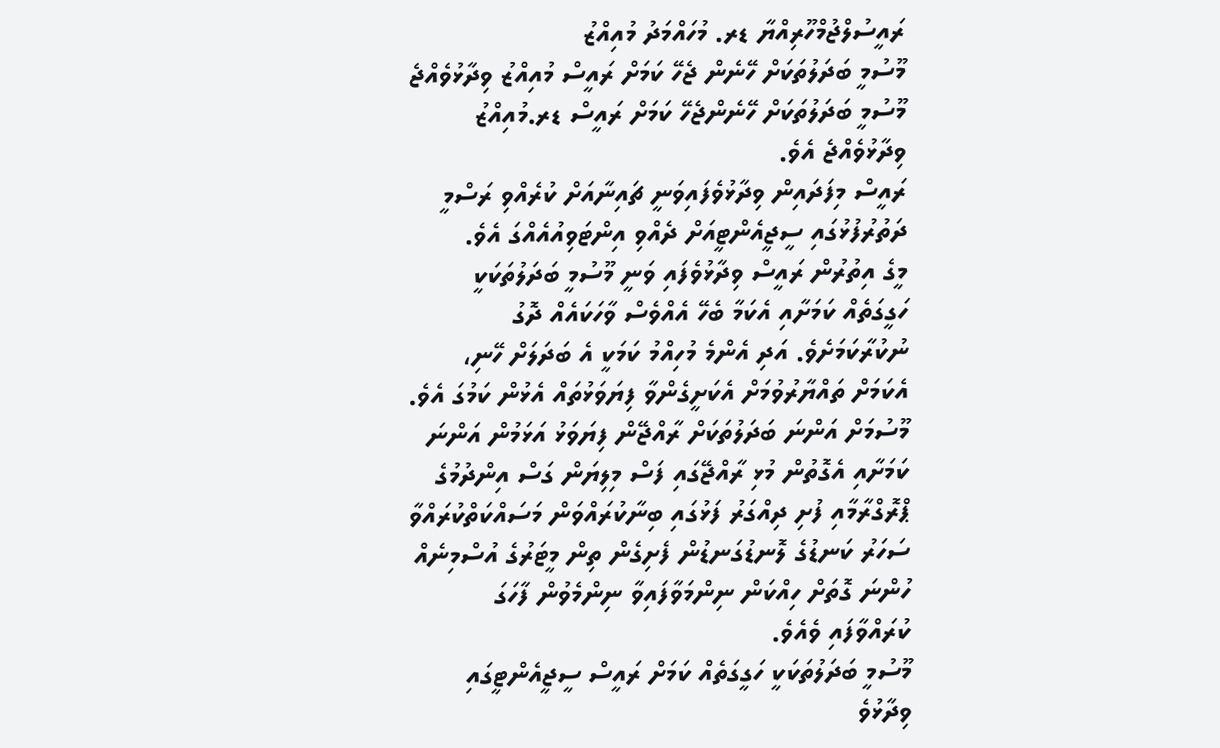ރައީސުލްޖުމްހޫރިއްޔާ ޑރ. މުހައްމަދު މުއިއްޒު
މޫސުމީ ބަދަލުތަކަށް ހޭނެން ޖެހޭ ކަމަށް ރައީސް މުއިއްޒު ވިދާޅުވެއްޖެ
މޫސުމީ ބަދަލުތަކަށް ހޭނެންޖެހޭ ކަމަށް ރައީސް ޑރ.މުއިއްޒު ވިދާޅުވެއްޖެ އެވެ.
ރައީސް މިފަދައިން ވިދާޅުވެފައިވަނީ ޗައިނާއަށް ކުރެއްވި ރަސްމީ ދަތުރުފުޅުގައި ސީޖީއެންޓީއަށް ދެއްވި އިންޓަވިއުއެއްގަ އެވެ.
މީގެ އިތުރުން ރައީސް ވިދާޅުވެފައި ވަނީ މޫސުމީ ބަދަލުތަކަކީ ހަގީގަތެއް ކަމަށާއި އެކަމާ ބެހޭ އެއްވެސް ވާހަކައެއް ދޮގު ނުކުރާކަމަށެވެ. އަދި އެންމެ މުހިއްމު ކަމަކީ އެ ބަދަލަށް ހޭނި، އެކަމަށް ތައްޔާރުވުމަށް އެކަށީގެންވާ ފިޔަވަޅުތައް އެޅުން ކަމުގަ އެވެ.
މޫސުމަށް އަންނަ ބަދަލުތަކަށް ރާއްޖޭން ފިޔަވަޅު އަޅަމުން އަންނަ ކަމަށާއި އެގޮތުން މުޅި ރާއްޖޭގައި ފަސް މިލިޔަން ގަސް އިންދުމުގެ ޕްރޮގްރާމާއި ފުށި ދިއްގަރު ފަޅުގައި ބިނާކުރައްވަން މަސައްކަތްކުރައްވާ ސަހަރު ކަނޑުގެ ލޮނޑުގަނޑުން ފެށިގެން ތިން މީޓަރުގެ އުސްމިނެއް ހުންނަ ގޮތަށް ހިއްކަން ނިންމަވާފައިވާ ނިންމެވުން ފާހަގަ ކުރައްވާފައި ވެއެވެ.
މޫސުމީ ބަދަލުތަކަކީ ހަގީގަތެއް ކަމަށް ރައީސް ސީޖީއެންޓީގައި ވިދާޅުވެ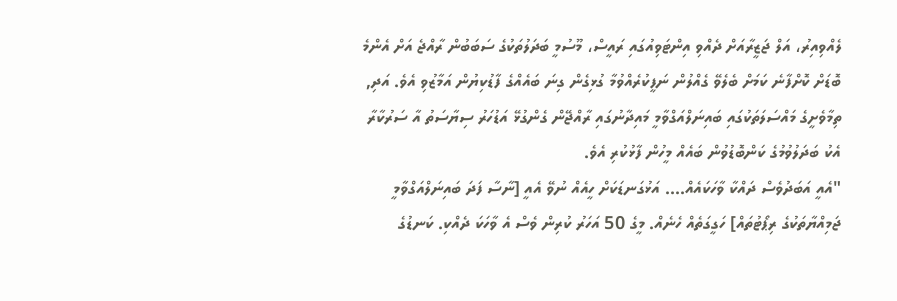ލެއްވިއިރު، އަލް ޖަޒީރާއަށް ދެއްވި އިންޓަވިއުގައި ރައީސް، މޫސުމީ ބަދަލުތަކުގެ ސަބަބުން ރާއްޖެ އަށް އެންމެ ބޮޑަށް ކޮށްފާނެ ކަމަށް ބެލެވޭ ގެއްލުން ނަފީކުރެއްވުމާ ގުޅިގެން ގިނަ ބައެއްގެ ފާޑުކިޔުން އަމާޒުވި އެވެ. އަދި, ތިމާވެށީގެ މައްސަލަތަކުގައި ބައިނަލްއަގްވާމީ މައިދާނުގައި ރާއްޖޭން ގެންގުޅޭ އަޑުހަރު ސިޔާސަތު އާ ސަރުކާރާ އެކު ބަދަލުވުމުގެ ކަންބޮޑުވުން ބައެއް މީހުން ފާޅުކުރި އެވެ.
"އެއީ އަބަދުވެސް ދައްކާ ވާހަކައެއް.... އަޅުގަނޑަކަށް ހީއެއް ނުވޭ އެއީ [ނާސާ ފަދަ ބައިނަލްއަގްވާމީ ޖަމިއްޔާތަކުގެ ރިޕޯޓުތައް] ހަގީގަތެއް ހެނެއް. މީގެ 50 އަހަރު ކުރިން ވެސް އެ ވާހަކަ ދެއްކި. ކަނޑުގެ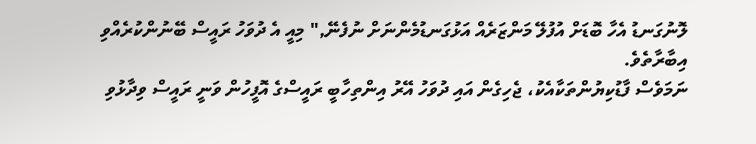ލޮނުގަނޑު އެހާ ބޮޑަށް އުފުލޭ މަންޒަރެއް އަޅުގަނޑުމެންނަށް ނުފެނޭ," މިއީ އެ ދުވަހު ރައީސް ބޭނުންކުރެއްވި އިބާރާތެވެ.
ނަމަވެސް ފާޑުކިޔުންތަކާއެކު، ޖެހިގެން އައި ދުވަހު އޭރު އިންތިހާބީ ރައީސްގެ އޮފީހުން ވަނީ ރައީސް ވިދާޅުވި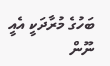ބަހުގެ މުރާދަކީ އެއީ ނޫން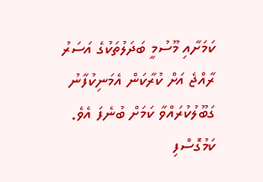ކަމަށާއި މޫސުމީ ބަދަލުތަކުގެ އަސަރު ރާއްޖެ އަށް ކުރާކަން އެމަނިކުފާނު ގަބޫލުކުރައްވާ ކަމަށް ބުނެފަ އެވެ.
ކަމުގޮސްފި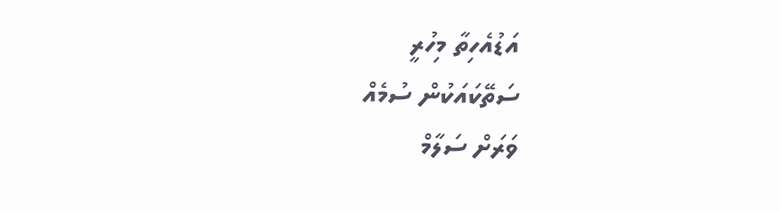އަޑުއެހިތާ މިހުރީ
ސަތޭކައަކުން ސުމެއް
ވަރަށް ސަލާމް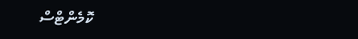ކޮމެންޓްސް